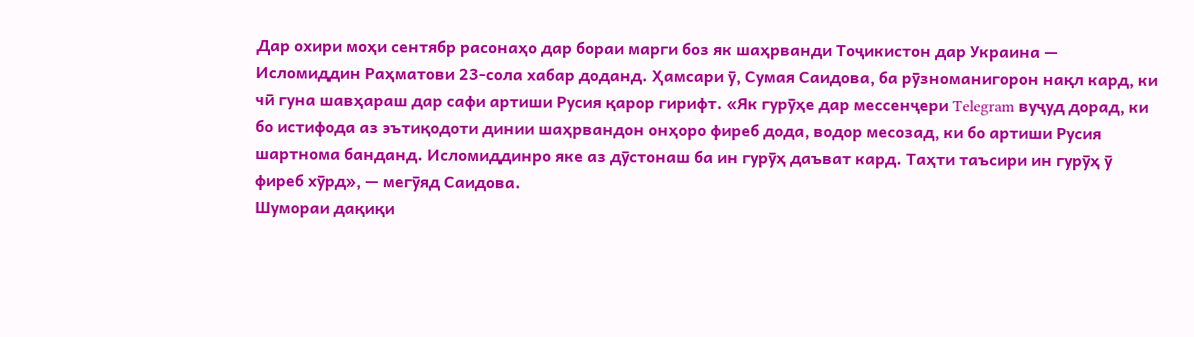Дар охири моҳи сентябр расонаҳо дар бораи марги боз як шаҳрванди Тоҷикистон дар Украина — Исломиддин Раҳматови 23-сола хабар доданд. Ҳамсари ӯ, Сумая Саидова, ба рӯзноманигорон нақл кард, ки чӣ гуна шавҳараш дар сафи артиши Русия қарор гирифт. «Як гурӯҳе дар мессенҷери Telegram вуҷуд дорад, ки бо истифода аз эътиқодоти динии шаҳрвандон онҳоро фиреб дода, водор месозад, ки бо артиши Русия шартнома банданд. Исломиддинро яке аз дӯстонаш ба ин гурӯҳ даъват кард. Таҳти таъсири ин гурӯҳ ӯ фиреб хӯрд», — мегӯяд Саидова.
Шумораи дақиқи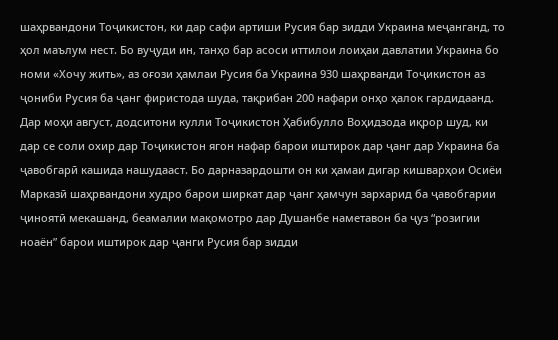шаҳрвандони Тоҷикистон, ки дар сафи артиши Русия бар зидди Украина меҷанганд, то ҳол маълум нест. Бо вуҷуди ин, танҳо бар асоси иттилои лоиҳаи давлатии Украина бо номи «Хочу жить», аз оғози ҳамлаи Русия ба Украина 930 шаҳрванди Тоҷикистон аз ҷониби Русия ба ҷанг фиристода шуда, тақрибан 200 нафари онҳо ҳалок гардидаанд.
Дар моҳи август, додситони кулли Тоҷикистон Ҳабибулло Воҳидзода иқрор шуд, ки дар се соли охир дар Тоҷикистон ягон нафар барои иштирок дар ҷанг дар Украина ба ҷавобгарӣ кашида нашудааст. Бо дарназардошти он ки ҳамаи дигар кишварҳои Осиёи Марказӣ шаҳрвандони худро барои ширкат дар ҷанг ҳамчун зархарид ба ҷавобгарии ҷиноятӣ мекашанд, беамалии мақомотро дар Душанбе наметавон ба ҷуз “розигии ноаён” барои иштирок дар ҷанги Русия бар зидди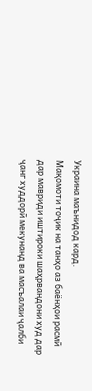Украина маънидод кард.
Мақомоти тоҷик на танҳо аз баёнҳои расмӣ дар мавриди иштироки шаҳрвандони худ дар ҷанг худдорӣ мекунанд ва масъалаи ҷалби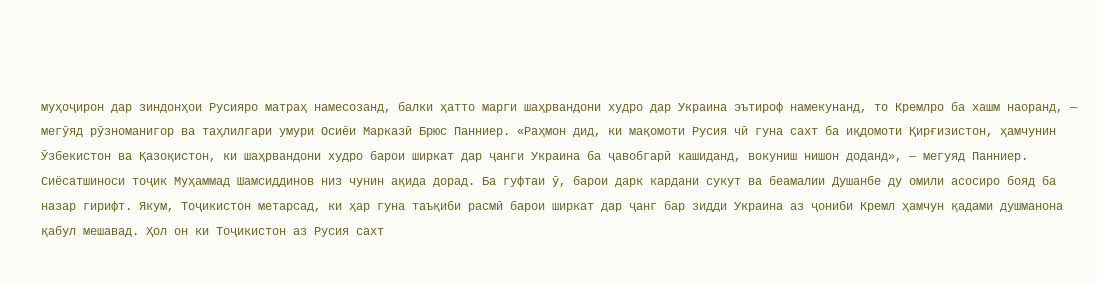муҳоҷирон дар зиндонҳои Русияро матраҳ намесозанд, балки ҳатто марги шаҳрвандони худро дар Украина эътироф намекунанд, то Кремлро ба хашм наоранд, — мегӯяд рӯзноманигор ва таҳлилгари умури Осиёи Марказӣ Брюс Панниер. «Раҳмон дид, ки мақомоти Русия чӣ гуна сахт ба иқдомоти Қирғизистон, ҳамчунин Ӯзбекистон ва Қазоқистон, ки шаҳрвандони худро барои ширкат дар ҷанги Украина ба ҷавобгарӣ кашиданд, вокуниш нишон доданд», — мегуяд Панниер.
Сиёсатшиноси тоҷик Муҳаммад Шамсиддинов низ чунин ақида дорад. Ба гуфтаи ӯ, барои дарк кардани сукут ва беамалии Душанбе ду омили асосиро бояд ба назар гирифт. Якум, Тоҷикистон метарсад, ки ҳар гуна таъқиби расмӣ барои ширкат дар ҷанг бар зидди Украина аз ҷониби Кремл ҳамчун қадами душманона қабул мешавад. Ҳол он ки Тоҷикистон аз Русия сахт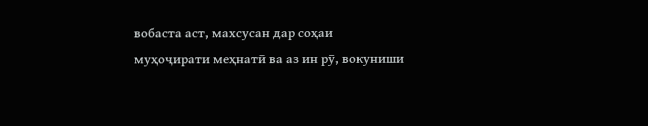вобаста аст, махсусан дар соҳаи муҳоҷирати меҳнатӣ ва аз ин рӯ, вокуниши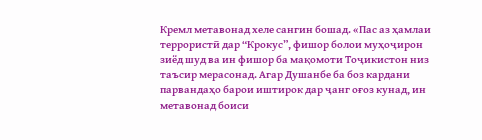Кремл метавонад хеле сангин бошад. «Пас аз ҳамлаи террористӣ дар “Крокус”, фишор болои муҳоҷирон зиёд шуд ва ин фишор ба мақомоти Тоҷикистон низ таъсир мерасонад. Агар Душанбе ба боз кардани парвандаҳо барои иштирок дар ҷанг оғоз кунад, ин метавонад боиси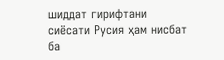шиддат гирифтани сиёсати Русия ҳам нисбат ба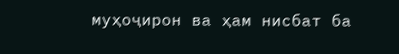муҳоҷирон ва ҳам нисбат ба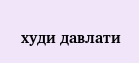худи давлати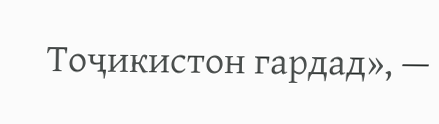Тоҷикистон гардад», —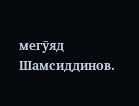мегӯяд Шамсиддинов.